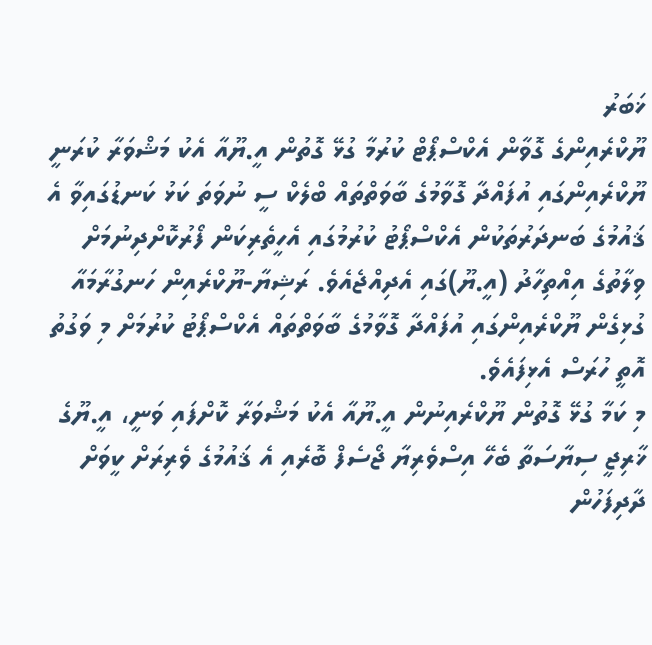ޚަބަރު
ޔޫކްރެއިންގެ ގޮވާން އެކްސްޕޯޓް ކުރުމާ ގުޅޭ ގޮތުން އީ.ޔޫއާ އެކު މަޝްވަރާ ކުރަނީ
ޔޫކްރެއިންގައި އުފައްދާ ގޮވާމުގެ ބާވަތްތައް ބްލެކް ސީ ނުވަތަ ކަޅު ކަނޑުގައިވާ އެ ޤައުމުގެ ބަނދަރުތަކުން އެކްސްޕޯޓު ކުރުމުގައި އެހީތެރިކަން ފޯރުކޮށްދިނުމަށް ވިލާތުގެ އިއްތިހާދު (އީ.ޔޫ)ގައި އެދިއްޖެއެވެ. ރަޝިޔާ-ޔޫކްރެއިން ހަނގުރާމައާ ގުޅިގެން ޔޫކްރެއިންގައި އުފައްދާ ގޮވާމުގެ ބާވަތްތައް އެކްސްޕޯޓު ކުރުމަށް މި ވަގުތު އޮތީ ހުރަސް އެޅިފައެވެ.
މި ކަމާ ގުޅޭ ގޮތުން ޔޫކްރެއިނުން އީ.ޔޫއާ އެކު މަޝްވަރާ ކޮށްފައި ވަނީ، އީ.ޔޫގެ ޚާރިޖީ ސިޔާސަތާ ބެހޭ އިސްވެރިޔާ ޖޯސެފް ބޮރެއި އެ ޤައުމުގެ ވެރިރަށް ކީވަށް ދާދިފަހުން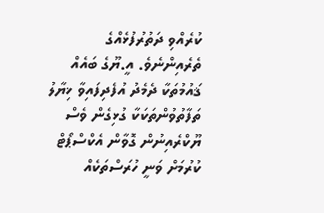ކުރެއްވި ދަތުރުފުޅެއްގެ ތެރެއިންނެވެ. އީ.ޔޫގެ ބައެއް ޤައުމުތަކާ ދެމެދު އުފެދިފައިވާ ޚިޔާލު ތަފާތުވުންތަކަކާ ގުޅިގެން ވެސް ޔޫކްރެއިނުން ގޮވާން އެކްސްޕޯޓް ކުރުމަށް ވަނީ ހުރަސްތަކެއް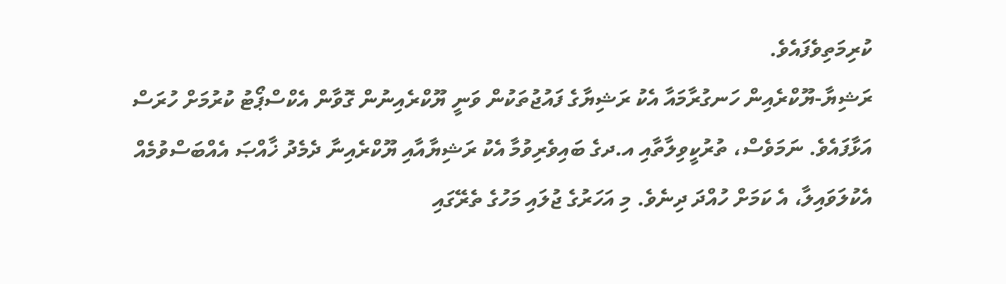ކުރިމަތިވެފައެވެ.
ރަޝިޔާ-ޔޫކްރެއިން ހަނގުރާމައާ އެކު ރަޝިޔާގެ ފައުޖުތަކުން ވަނީ ޔޫކްރެއިނުން ގޮވާން އެކްސްޕޯޓު ކުރުމަށް ހުރަސް އަޅާފައެވެ. ނަމަވެސް، ތުރުކީވިލާތާއި އ.ދގެ ބައިވެރިވުމާ އެކު ރަޝިޔާއާއި ޔޫކްރެއިނާ ދެމެދު ޚާއްޞަ އެއްބަސްވުމެއް އެކުލަވައިލާ، އެ ކަމަށް ހުއްދަ ދިނެވެ. މި އަހަރުގެ ޖުލައި މަހުގެ ތެރޭގައި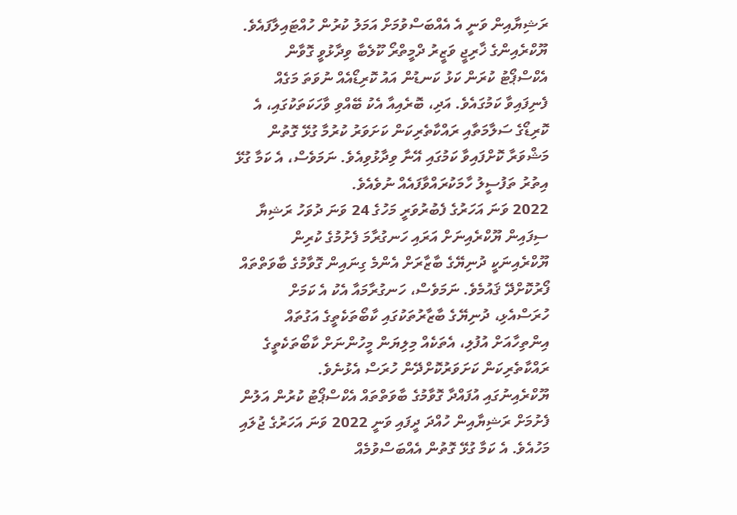ރަޝިޔާއިން ވަނީ އެ އެއްބަސްވުމަށް އަމަލު ކުރުން ހުއްޓައިލާފައެވެ.
ޔޫކްރެއިންގެ ޚާރިޖީ ވަޒީރު ދްމީތްރޯ ކޫލެބާ ވިދާޅުވީ ގޮވާން އެކްސްޕޯޓު ކުރަން ކަޅު ކަނޑުން އައު ކޮރިޑޯއެއް ނުވަތަ މަގެއް ފެނިފައިވާ ކަމުގައެވެ. އަދި، ބޮރެއިއާ އެކު ބޭއްވި ވާހަކަތަކުގައި، އެ ކޮރިޑޯގެ ސަލާމަތާއި ރައްކާތެރިކަން ކަށަވަރު ކުރުމާ ގުޅޭ ގޮތުން މަޝްވަރާ ކޮށްފައިވާ ކަމުގައި އޭނާ ވިދާޅުވިއެވެ. ނަމަވެސް، އެ ކަމާ ގުޅޭ އިތުރު ތަފުސީލު ހާމަކުރައްވާފައެއް ނުވެއެވެ.
2022 ވަނަ އަހަރުގެ ފެބުރުވަރީ މަހުގެ 24 ވަނަ ދުވަހު ރަޝިޔާ ސިފައިން ޔޫކްރެއިނަށް އަރައި ހަނގުރާމަ ފެށުމުގެ ކުރިން ޔޫކްރެއިނަކީ ދުނިޔޭގެ ބާޒާރަށް އެންމެ ގިނައިން ގޮވާމުގެ ބާވަތްތައް ފޯރުކޮށްދޭ ޤައުމެވެ. ނަމަވެސް، ހަނގުރާމައާ އެކު އެ ކަމަށް ހުރަސްއެޅި، ދުނިޔޭގެ ބާޒާރުތަކުގައި ކާބޯތަކެތީގެ އަގުތައް އިންތިހާއަށް އުފުލި، އެތަކެއް މިލިޔަން މީހުންނަށް ކާބޯތަކެތީގެ ރައްކާތެރިކަން ކަށަވަރުކޮށްދޭން ހުރަސް އެޅުނެވެ.
ޔޫކްރެއިނުގައި އުފައްދާ ގޮވާމުގެ ބާވަތްތައް އެކްސްޕޯޓު ކުރުން އަލުން ފެށުމަށް ރަޝިޔާއިން ހުއްދަ ދީފައި ވަނީ 2022 ވަނަ އަހަރުގެ ޖުލައި މަހުއެވެ. އެ ކަމާ ގުޅޭ ގޮތުން އެއްބަސްވުމެއް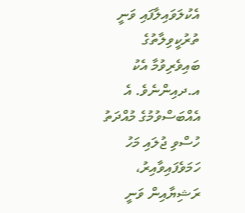އެކުލަވައިލާފައި ވަނީ ތުރުކީވިލާތުގެ ބައިވެރިވުމާ އެކު އ.ދއިންނެވެ. އެ އެއްބަސްވުމުގެ މުއްދަތު ހުސްވި ޖުލައި މަހު ހަމަވެފައިވާއިރު، ރަޝިޔާއިން ވަނީ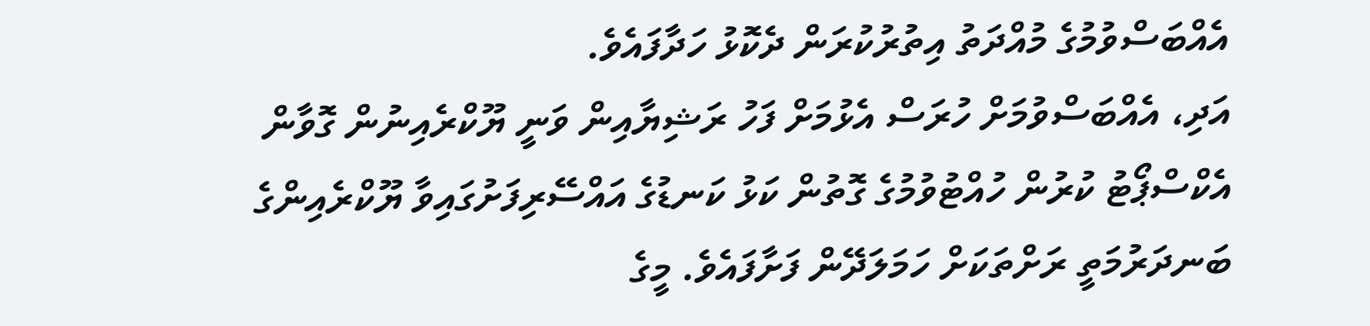އެއްބަސްވުމުގެ މުއްދަތު އިތުރުކުރަން ދެކޮޅު ހަދާފައެވެ.
އަދި، އެއްބަސްވުމަށް ހުރަސް އެޅުމަށް ފަހު ރަޝިޔާއިން ވަނީ ޔޫކްރެއިނުން ގޮވާން އެކްސްޕޯޓު ކުރުން ހުއްޓުވުމުގެ ގޮތުން ކަޅު ކަނޑުގެ އައްސޭރިފަށުގައިވާ ޔޫކްރެއިންގެ ބަނދަރުމަތީ ރަށްތަކަށް ހަމަލަދޭން ފަށާފައެވެ. މީގެ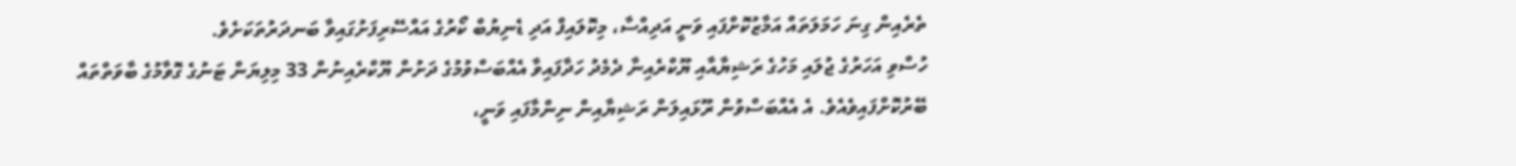ތެރެއިން ގިނަ ހަމަލަތައް އަމާޒުކޮށްފައި ވަނީ އަދިއްސާ، މިކޮލައިފް އަދި ޑެނިޔުބް ކޯރުގެ އައްސޭރިފަށުގައިވާ ބަނދަރުތަކަށެވެ.
ހުސްވި އަހަރުގެ ޖުލައި މަހުގެ ރަޝިޔާއާއި ޔޫކްރެއިނާ ދެމެދު ހަދާފައިވާ އެއްބަސްވުމުގެ ދަށުން ޔޫކްރެއިނުން 33 މިލިޔަން ޓަނުގެ ގޮވާމުގެ ބާވަތްތައް ބޭރުކޮށްފައިވެއެވެ. އެ އެއްބަސްވުން ރޫޅައިލަން ރަޝިޔާއިން ނިންމާފައި ވަނީ،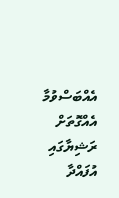އެއްބަސްވުމާ އެއްގޮތަށް ރަޝިޔާގައި އުފައްދާ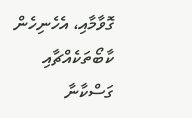ގޮވާމާއި، އެހެނިހެން ކާބޯތަކެއްޗާއި ގަސްކާނާ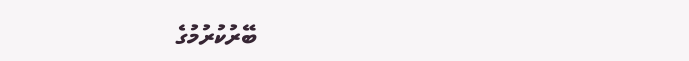ބޭރުކުރުމުގެ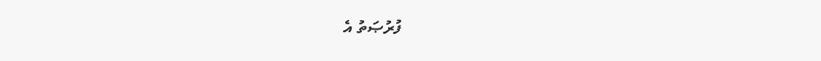ފުރުޞަތު އެ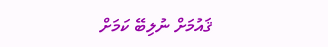ޤައުމަށް ނުލިބޭ ކަމަށް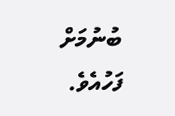ބުނުމަށް ފަހުއެވެ.